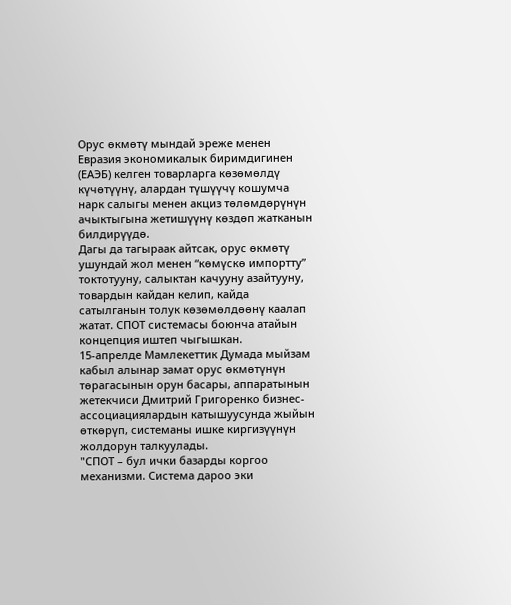Орус өкмөтү мындай эреже менен Евразия экономикалык биримдигинен (ЕАЭБ) келген товарларга көзөмөлдү күчөтүүнү, алардан түшүүчү кошумча нарк салыгы менен акциз төлөмдөрүнүн ачыктыгына жетишүүнү көздөп жатканын билдирүүдө.
Дагы да тагыраак айтсак, орус өкмөтү ушундай жол менен “көмүскө импортту” токтотууну, салыктан качууну азайтууну, товардын кайдан келип, кайда сатылганын толук көзөмөлдөөнү каалап жатат. СПОТ системасы боюнча атайын концепция иштеп чыгышкан.
15-апрелде Мамлекеттик Думада мыйзам кабыл алынар замат орус өкмөтүнүн төрагасынын орун басары, аппаратынын жетекчиси Дмитрий Григоренко бизнес-ассоциациялардын катышуусунда жыйын өткөрүп, системаны ишке киргизүүнүн жолдорун талкуулады.
"СПОТ – бул ички базарды коргоо механизми. Система дароо эки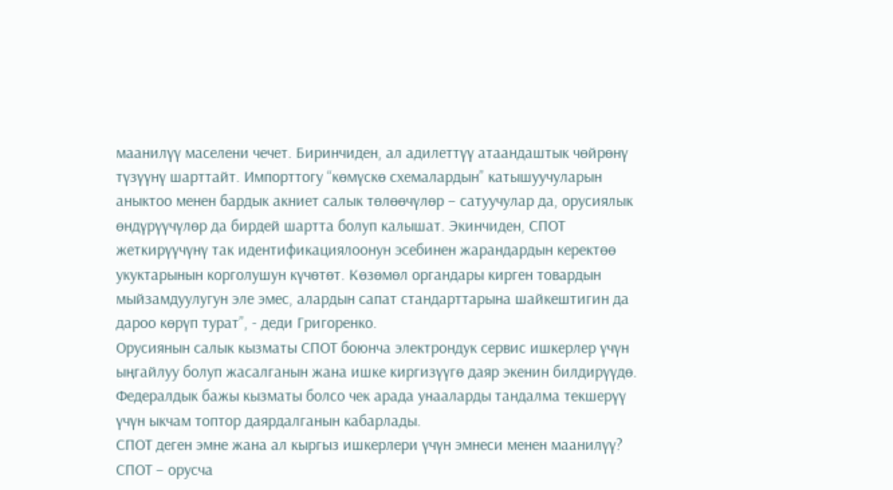маанилүү маселени чечет. Биринчиден, ал адилеттүү атаандаштык чөйрөнү түзүүнү шарттайт. Импорттогу “көмүскө схемалардын” катышуучуларын аныктоо менен бардык акниет салык төлөөчүлөр – сатуучулар да, орусиялык өндүрүүчүлөр да бирдей шартта болуп калышат. Экинчиден, СПОТ жеткирүүчүнү так идентификациялоонун эсебинен жарандардын керектөө укуктарынын корголушун күчөтөт. Көзөмөл органдары кирген товардын мыйзамдуулугун эле эмес, алардын сапат стандарттарына шайкештигин да дароо көрүп турат”, - деди Григоренко.
Орусиянын салык кызматы СПОТ боюнча электрондук сервис ишкерлер үчүн ыңгайлуу болуп жасалганын жана ишке киргизүүгө даяр экенин билдирүүдө. Федералдык бажы кызматы болсо чек арада унааларды тандалма текшерүү үчүн ыкчам топтор даярдалганын кабарлады.
СПОТ деген эмне жана ал кыргыз ишкерлери үчүн эмнеси менен маанилүү?
СПОТ – орусча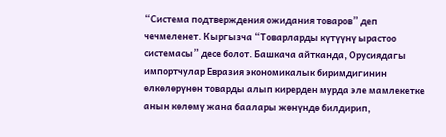“Система подтверждения ожидания товаров” деп чечмеленет. Кыргызча “Товарларды күтүүнү ырастоо системасы” десе болот. Башкача айтканда, Орусиядагы импортчулар Евразия экономикалык биримдигинин өлкөлөрүнөн товарды алып кирерден мурда эле мамлекетке анын көлөмү жана баалары жөнүндө билдирип,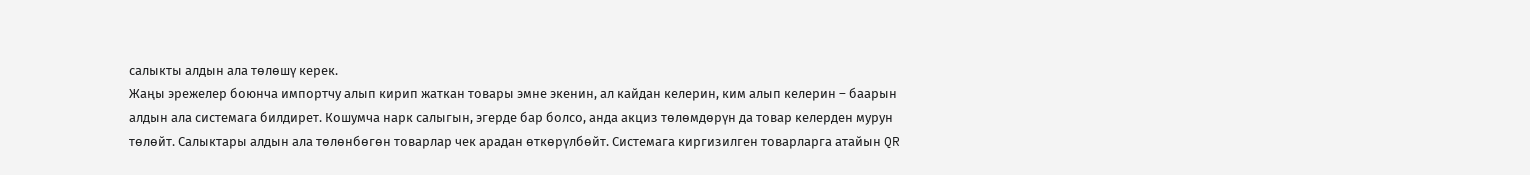салыкты алдын ала төлөшү керек.
Жаңы эрежелер боюнча импортчу алып кирип жаткан товары эмне экенин, ал кайдан келерин, ким алып келерин – баарын алдын ала системага билдирет. Кошумча нарк салыгын, эгерде бар болсо, анда акциз төлөмдөрүн да товар келерден мурун төлөйт. Салыктары алдын ала төлөнбөгөн товарлар чек арадан өткөрүлбөйт. Системага киргизилген товарларга атайын QR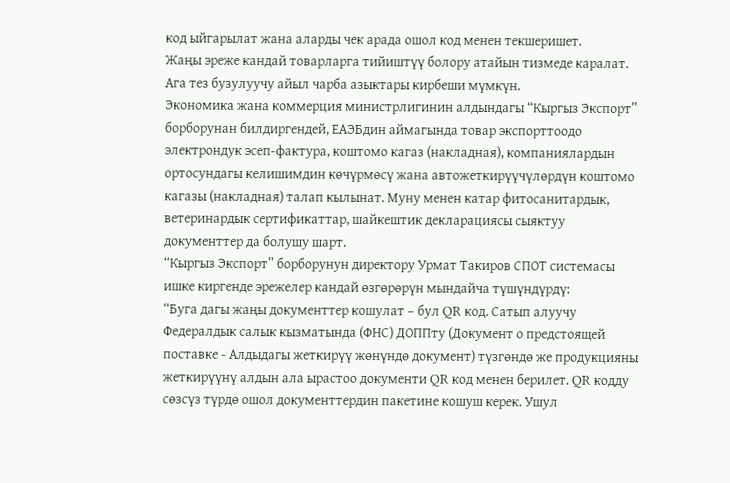код ыйгарылат жана аларды чек арада ошол код менен текшеришет.
Жаңы эреже кандай товарларга тийиштүү болору атайын тизмеде каралат. Ага тез бузулуучу айыл чарба азыктары кирбеши мүмкүн.
Экономика жана коммерция министрлигинин алдындагы “Кыргыз Экспорт” борборунан билдиргендей, ЕАЭБдин аймагында товар экспорттоодо электрондук эсеп-фактура, коштомо кагаз (накладная), компаниялардын ортосундагы келишимдин көчүрмөсү жана автожеткирүүчүлөрдүн коштомо кагазы (накладная) талап кылынат. Муну менен катар фитосанитардык, ветеринардык сертификаттар, шайкештик декларациясы сыяктуу документтер да болушу шарт.
“Кыргыз Экспорт” борборунун директору Урмат Такиров СПОТ системасы ишке киргенде эрежелер кандай өзгөрөрүн мындайча түшүндүрдү:
“Буга дагы жаңы документтер кошулат – бул QR код. Сатып алуучу Федералдык салык кызматында (ФНС) ДОППту (Документ о предстоящей поставке - Алдыдагы жеткирүү жөнүндө документ) түзгөндө же продукцияны жеткирүүнү алдын ала ырастоо документи QR код менен берилет. QR кодду сөзсүз түрдө ошол документтердин пакетине кошуш керек. Ушул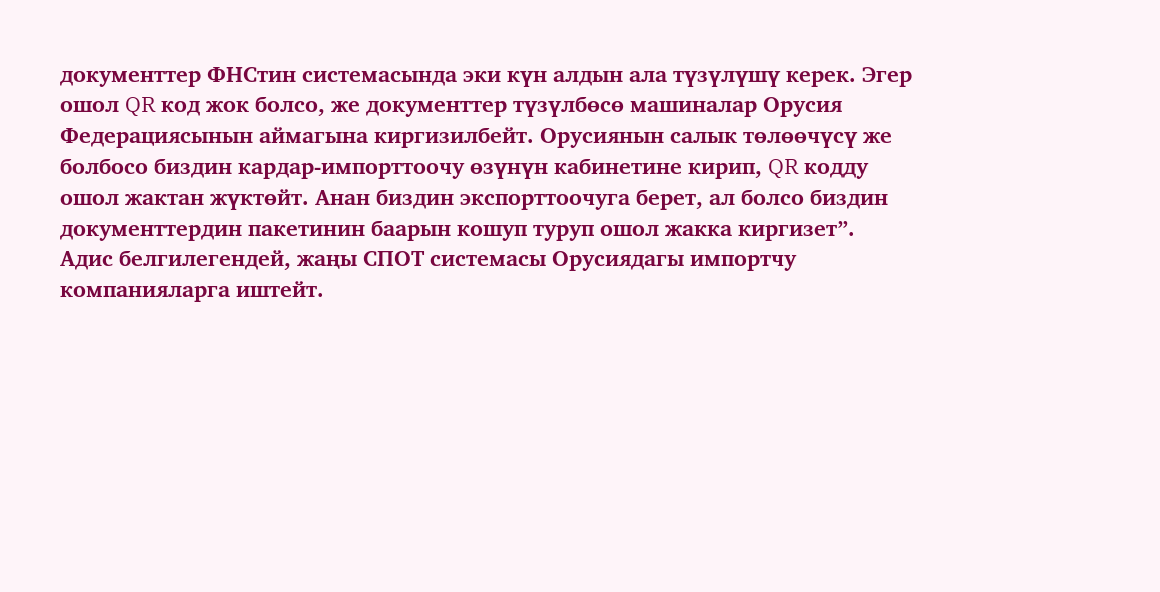документтер ФНСтин системасында эки күн алдын ала түзүлүшү керек. Эгер ошол QR код жок болсо, же документтер түзүлбөсө машиналар Орусия Федерациясынын аймагына киргизилбейт. Орусиянын салык төлөөчүсү же болбосо биздин кардар-импорттоочу өзүнүн кабинетине кирип, QR кодду ошол жактан жүктөйт. Анан биздин экспорттоочуга берет, ал болсо биздин документтердин пакетинин баарын кошуп туруп ошол жакка киргизет”.
Адис белгилегендей, жаңы СПОТ системасы Орусиядагы импортчу компанияларга иштейт.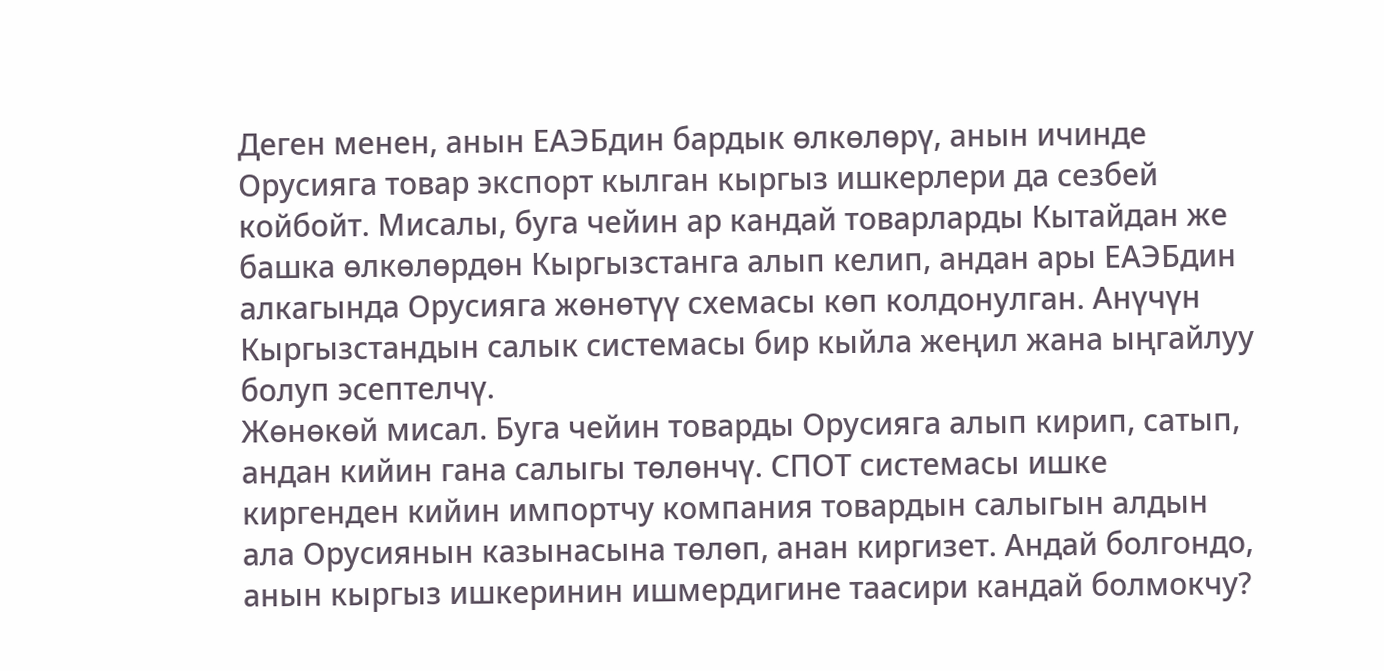Деген менен, анын ЕАЭБдин бардык өлкөлөрү, анын ичинде Орусияга товар экспорт кылган кыргыз ишкерлери да сезбей койбойт. Мисалы, буга чейин ар кандай товарларды Кытайдан же башка өлкөлөрдөн Кыргызстанга алып келип, андан ары ЕАЭБдин алкагында Орусияга жөнөтүү схемасы көп колдонулган. Анүчүн Кыргызстандын салык системасы бир кыйла жеңил жана ыңгайлуу болуп эсептелчү.
Жөнөкөй мисал. Буга чейин товарды Орусияга алып кирип, сатып, андан кийин гана салыгы төлөнчү. СПОТ системасы ишке киргенден кийин импортчу компания товардын салыгын алдын ала Орусиянын казынасына төлөп, анан киргизет. Андай болгондо, анын кыргыз ишкеринин ишмердигине таасири кандай болмокчу?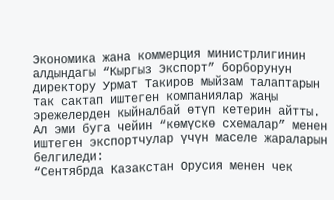Экономика жана коммерция министрлигинин алдындагы “Кыргыз Экспорт” борборунун директору Урмат Такиров мыйзам талаптарын так сактап иштеген компаниялар жаңы эрежелерден кыйналбай өтүп кетерин айтты. Ал эми буга чейин “көмүскө схемалар” менен иштеген экспортчулар үчүн маселе жараларын белгиледи:
“Сентябрда Казакстан Орусия менен чек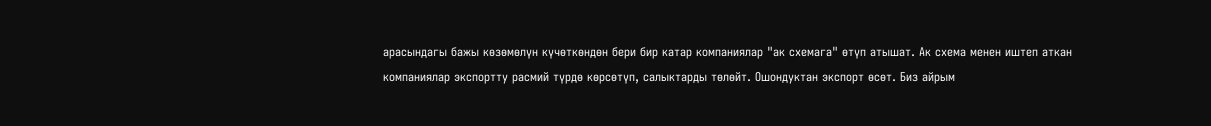арасындагы бажы көзөмөлүн күчөткөндөн бери бир катар компаниялар "ак схемага" өтүп атышат. Ак схема менен иштеп аткан компаниялар экспортту расмий түрдө көрсөтүп, салыктарды төлөйт. Ошондуктан экспорт өсөт. Биз айрым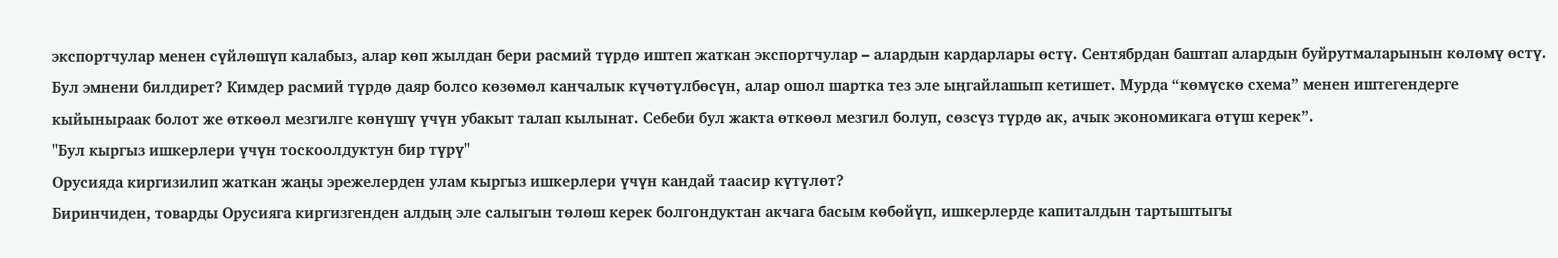экспортчулар менен сүйлөшүп калабыз, алар көп жылдан бери расмий түрдө иштеп жаткан экспортчулар – алардын кардарлары өстү. Сентябрдан баштап алардын буйрутмаларынын көлөмү өстү. Бул эмнени билдирет? Кимдер расмий түрдө даяр болсо көзөмөл канчалык күчөтүлбөсүн, алар ошол шартка тез эле ыңгайлашып кетишет. Мурда “көмүскө схема” менен иштегендерге кыйыныраак болот же өткөөл мезгилге көнүшү үчүн убакыт талап кылынат. Себеби бул жакта өткөөл мезгил болуп, сөзсүз түрдө ак, ачык экономикага өтүш керек”.
"Бул кыргыз ишкерлери үчүн тоскоолдуктун бир түрү"
Орусияда киргизилип жаткан жаңы эрежелерден улам кыргыз ишкерлери үчүн кандай таасир күтүлөт?
Биринчиден, товарды Орусияга киргизгенден алдың эле салыгын төлөш керек болгондуктан акчага басым көбөйүп, ишкерлерде капиталдын тартыштыгы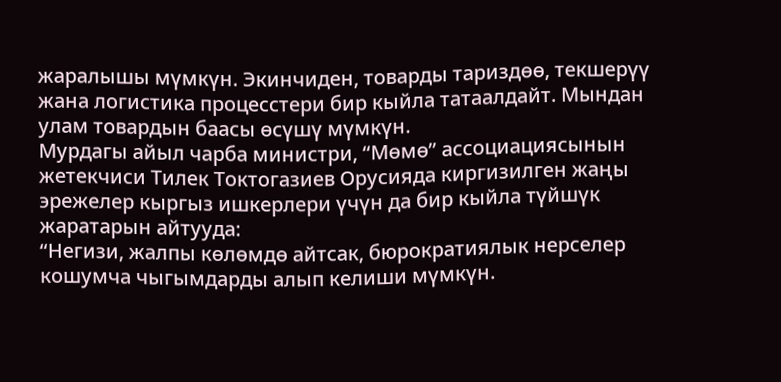жаралышы мүмкүн. Экинчиден, товарды тариздөө, текшерүү жана логистика процесстери бир кыйла татаалдайт. Мындан улам товардын баасы өсүшү мүмкүн.
Мурдагы айыл чарба министри, “Мөмө” ассоциациясынын жетекчиси Тилек Токтогазиев Орусияда киргизилген жаңы эрежелер кыргыз ишкерлери үчүн да бир кыйла түйшүк жаратарын айтууда:
“Негизи, жалпы көлөмдө айтсак, бюрократиялык нерселер кошумча чыгымдарды алып келиши мүмкүн.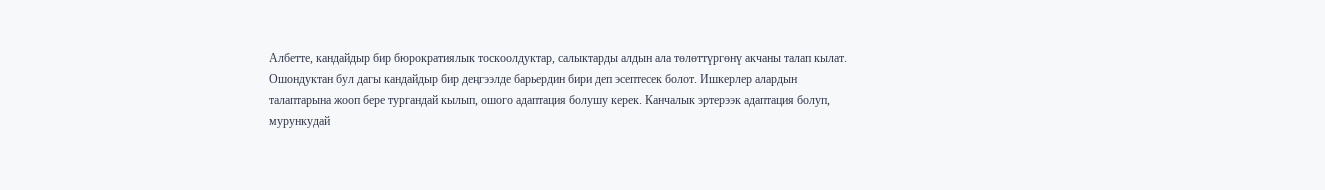Албетте, кандайдыр бир бюрократиялык тоскоолдуктар, салыктарды алдын ала төлөттүргөнү акчаны талап кылат. Ошондуктан бул дагы кандайдыр бир деңгээлде барьердин бири деп эсептесек болот. Ишкерлер алардын талаптарына жооп бере тургандай кылып, ошого адаптация болушу керек. Канчалык эртерээк адаптация болуп, мурункудай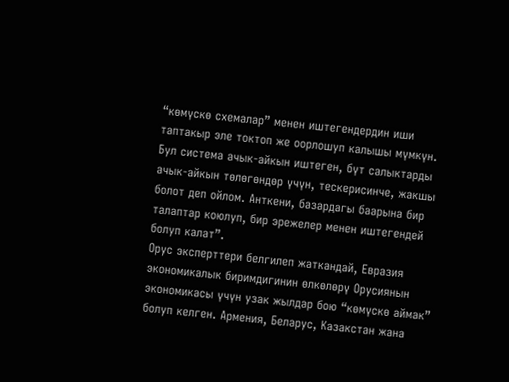“көмүскө схемалар” менен иштегендердин иши таптакыр эле токтоп же оорлошуп калышы мүмкүн. Бул система ачык-айкын иштеген, бүт салыктарды ачык-айкын төлөгөндөр үчүн, тескерисинче, жакшы болот деп ойлом. Анткени, базардагы баарына бир талаптар коюлуп, бир эрежелер менен иштегендей болуп калат”.
Орус эксперттери белгилеп жаткандай, Евразия экономикалык биримдигинин өлкөлөрү Орусиянын экономикасы үчүн узак жылдар бою “көмүскө аймак” болуп келген. Армения, Беларус, Казакстан жана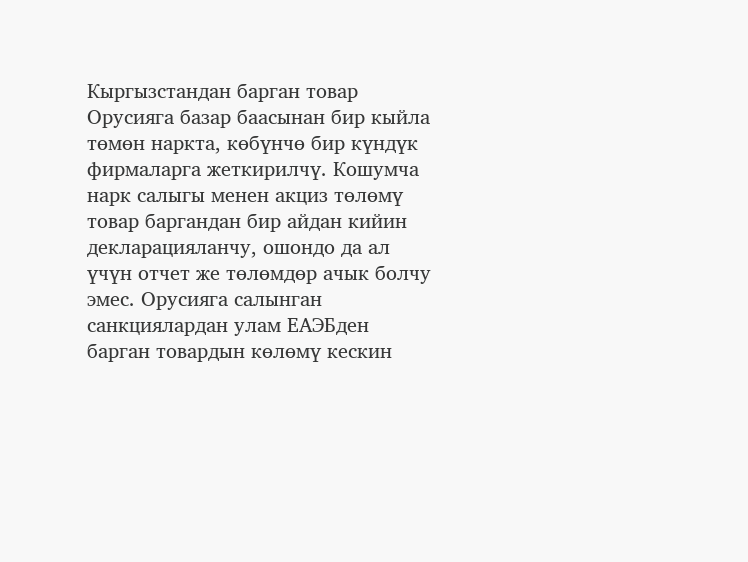Кыргызстандан барган товар Орусияга базар баасынан бир кыйла төмөн наркта, көбүнчө бир күндүк фирмаларга жеткирилчү. Кошумча нарк салыгы менен акциз төлөмү товар баргандан бир айдан кийин декларацияланчу, ошондо да ал үчүн отчет же төлөмдөр ачык болчу эмес. Орусияга салынган санкциялардан улам ЕАЭБден барган товардын көлөмү кескин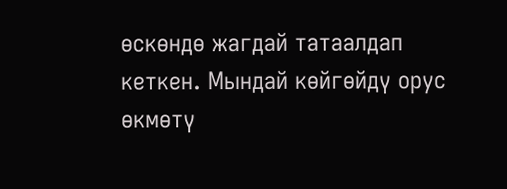өскөндө жагдай татаалдап кеткен. Мындай көйгөйдү орус өкмөтү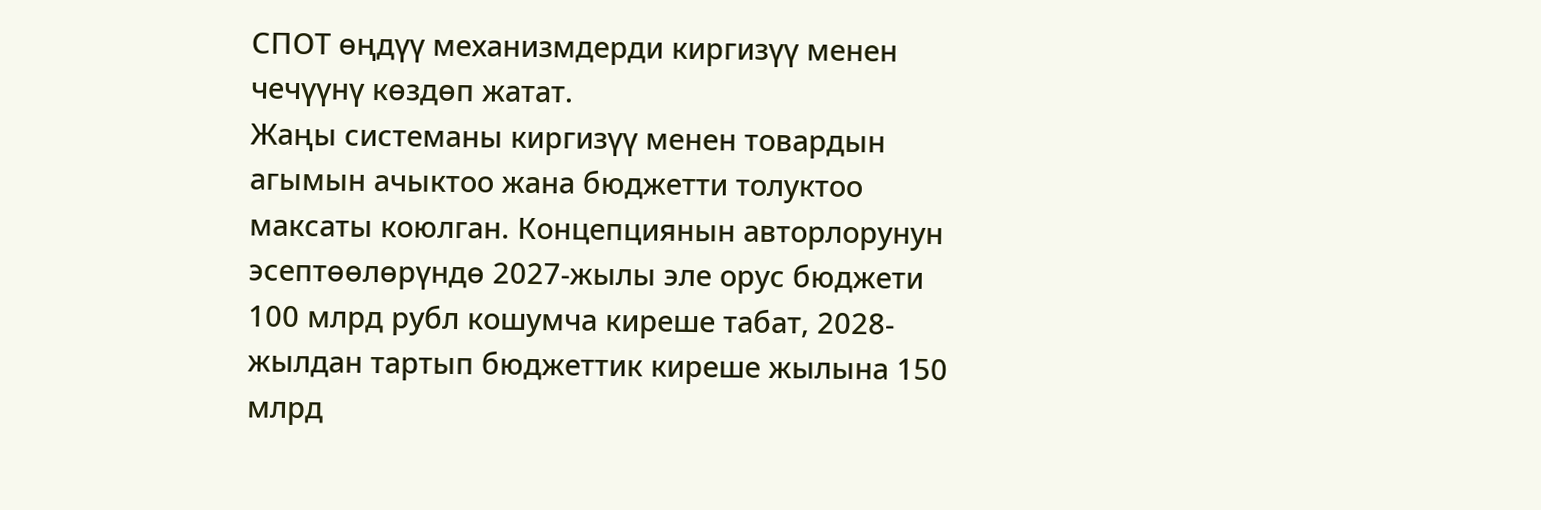СПОТ өңдүү механизмдерди киргизүү менен чечүүнү көздөп жатат.
Жаңы системаны киргизүү менен товардын агымын ачыктоо жана бюджетти толуктоо максаты коюлган. Концепциянын авторлорунун эсептөөлөрүндө 2027-жылы эле орус бюджети 100 млрд рубл кошумча киреше табат, 2028-жылдан тартып бюджеттик киреше жылына 150 млрд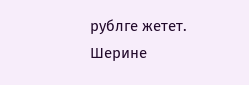рублге жетет.
Шерине